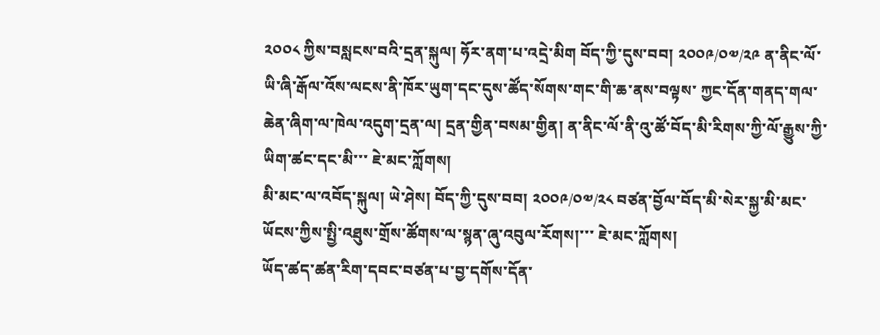༢༠༠༨ ཀྱིས་བསླངས་བའི་དྲན་སྐུལ། ཧོར་ནག་པ་འདྲེ་མིག བོད་ཀྱི་དུས་བབ། ༢༠༠༩/༠༧/༢༩ ན་ནིང་ལོ་ཡི་ཞི་རྒོལ་འོས་ལངས་ནི་ཁོར་ཡུག་དང་དུས་ཚོད་སོགས་གང་གི་ཆ་ནས་བལྟས་ ཀྱང་དོན་གནད་གལ་ཆེན་ཞིག་ལ་ཁེལ་འདུག་དྲན་ལ། དྲན་གྱིན་བསམ་གྱིན། ན་ནིང་ལོ་ནི་འུ་ཚོ་བོད་མི་རིགས་ཀྱི་ལོ་རྒྱུས་ཀྱི་ཡིག་ཚང་དང་མི་་་ ཇེ་མང་ཀློགས།
མི་མང་ལ་འབོད་སྐུལ། ཡེ་ཤེས། བོད་ཀྱི་དུས་བབ། ༢༠༠༩/༠༧/༢༨ བཙན་བྱོལ་བོད་མི་སེར་སྐྱ་མི་མང་ཡོངས་ཀྱིས་སྤྱི་འཐུས་གྲོས་ཚོགས་ལ་སྙན་ཞུ་འབུལ་རོགས།་་་ ཇེ་མང་ཀློགས།
ཡོད་ཚད་ཚན་རིག་དབང་བཙན་པ་བྱ་དགོས་དོན་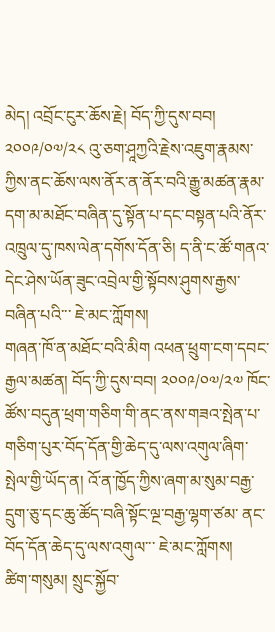མེད། འབྲོང་ངུར་ཆོས་རྗེ། བོད་ཀྱི་དུས་བབ། ༢༠༠༩/༠༧/༢༨ འུ་ཅག་ཤཱཀྱའི་རྗེས་འཇུག་རྣམས་ཀྱིས་ནང་ཆོས་ལས་ནོར་ན་ནོར་བའི་རྒྱུ་མཚན་རྣམ་ དག་མ་མཐོང་བཞིན་དུ་སྟོན་པ་དང་བསྟན་པའི་ནོར་འཁྲུལ་དུ་ཁས་ལེན་དགོས་དོན་ཅི། ད་ནི་ང་ཚོ་གནའ་དེང་ཤེས་ཡོན་ཟུང་འབྲེལ་གྱི་སྟོབས་ཤུགས་རྒྱས་བཞིན་པའི་་་ ཇེ་མང་ཀློགས།
གཞན་ཁོ་ན་མཐོང་བའི་མིག འཕན་ཕྲུག་ངག་དབང་རྒྱལ་མཚན། བོད་ཀྱི་དུས་བབ། ༢༠༠༩/༠༧/༢༧ ཁོང་ཚོས་བདུན་ཕྲག་གཅིག་གི་ནང་ནས་གཟའ་སྤེན་པ་གཅིག་པུར་བོད་དོན་གྱི་ཆེད་དུ་ལས་འགུལ་ཞིག་སྤེལ་གྱི་ཡོད་ན། འོ་ན་ཁྱོད་ཀྱིས་ཞག་མ་སུམ་བརྒྱ་དྲུག་ཅུ་དང་ཆུ་ཚོད་བཞི་སྟོང་ལྔ་བརྒྱ་ལྷག་ཙམ་ ནང་བོད་དོན་ཆེད་དུ་ལས་འགུལ་་་ ཇེ་མང་ཀློགས།
ཚིག་གསུམ། སྲུང་སྐྱོབ་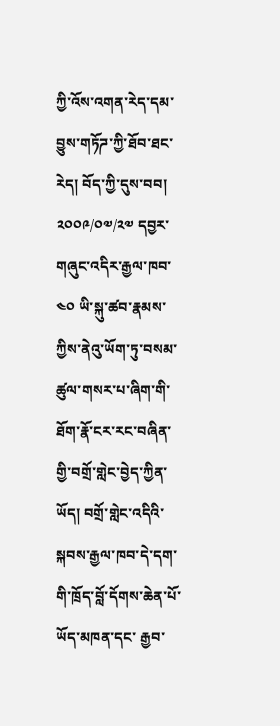ཀྱི་འོས་འགན་རེད་དམ་བྱུས་གཏོཌ་ཀྱི་ཐོབ་ཐང་རེད། བོད་ཀྱི་དུས་བབ། ༢༠༠༩/༠༧/༢༧ དབྱར་གཞུང་འདིར་རྒྱལ་ཁབ་ ༤༠ ཡི་སྐུ་ཚབ་རྣམས་ཀྱིས་ནེའུ་ཡོག་ཏུ་བསམ་ཚུལ་གསར་པ་ཞིག་གི་ཐོག་རྣོ་ངར་རང་བཞིན་ གྱི་བགྲོ་གླེང་བྱེད་ཀྱིན་ཡོད། བགྲོ་གླེང་འདིའི་སྐབས་རྒྱལ་ཁབ་དེ་དག་གི་ཁྲོད་བློ་དོགས་ཆེན་པོ་ཡོད་མཁན་དང་ རྒྱབ་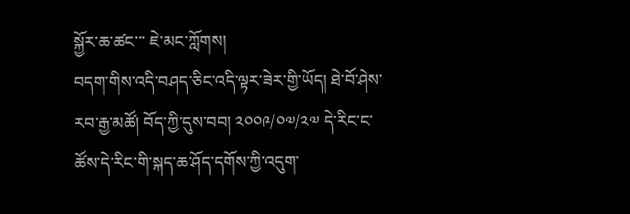སྐྱོར་ཆ་ཚང་་་ ཇེ་མང་ཀློགས།
བདག་གིས་འདི་བཤད་ཅིང་འདི་ལྟར་ཟེར་གྱི་ཡོད། ཐེ་བོ་ཤེས་རབ་རྒྱ་མཚོ། བོད་ཀྱི་དུས་བབ། ༢༠༠༩/༠༧/༢༧ དེ་རིང་ང་ཚོས་དེ་རིང་གི་སྐད་ཆ་ཤོད་དགོས་ཀྱི་འདུག་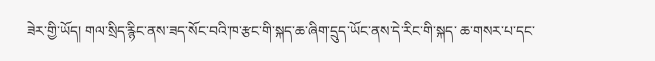ཟེར་གྱི་ཡོད། གལ་སྲིད་རྙིང་ནས་ཟད་སོང་བའི་ཁ་རྩང་གི་སྐད་ཆ་ཞིག་དྲུད་ཡོང་ནས་དེ་རིང་གི་སྐད་ ཆ་གསར་པ་དང་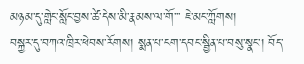མཉམ་དུ་གླེང་སློང་བྱས་ཚེ་དེས་མི་རྣམས་ལ་གོ་་་ ཇེ་མང་ཀློགས།
བསྐྱར་དུ་བཀའ་ཁྲིར་ཕེབས་རོགས། སྨན་པ་ངག་དབང་སྦྱིན་པ་བསུ་སྣང་། བོད་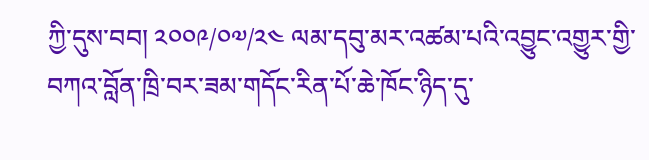ཀྱི་དུས་བབ། ༢༠༠༩/༠༧/༢༤ ལམ་དབུ་མར་འཚམ་པའི་འབྱུང་འགྱུར་གྱི་བཀའ་བློན་ཁྲི་བར་ཟམ་གདོང་རིན་པོ་ཆེ་ཁོང་ཉིད་དུ་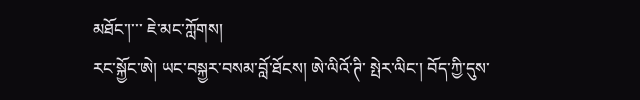མཐོང་།་་་ ཇེ་མང་ཀློགས།
རང་སྐྱོང་ཨེ། ཡང་བསྐྱར་བསམ་བློ་ཐོངས། ཨེ་ལིའོ་ཊི་ སྤེར་ལིང་། བོད་ཀྱི་དུས་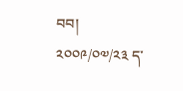བབ། ༢༠༠༩/༠༧/༢༣ ད་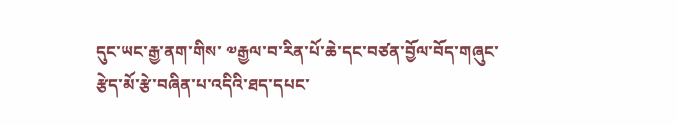དུང་ཡང་རྒྱ་ནག་གིས་ ༧རྒྱལ་བ་རིན་པོ་ཆེ་དང་བཙན་བྱོལ་བོད་གཞུང་རྩེད་མོ་རྩེ་བཞིན་པ་འདིའི་ཐད་དཔང་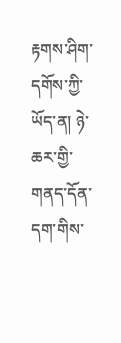རྟགས་ཤིག་དགོས་ཀྱི་ཡོད་ན། ཉེ་ཆར་གྱི་གནད་དོན་དག་གིས་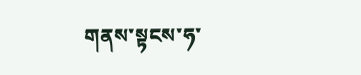གནས་སྟངས་ཧ་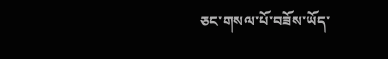ཅང་གསལ་པོ་བཟོས་ཡོད་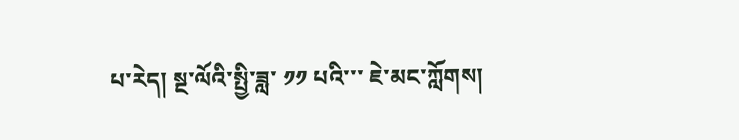པ་རེད། སྔ་ལོའི་སྤྱི་ཟླ་ ༡༡ པའི་་་ ཇེ་མང་ཀློགས།